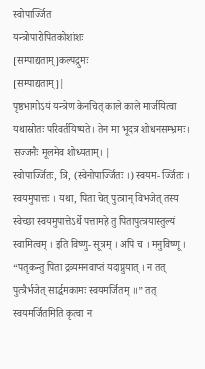स्वोपार्ज्जित
यन्त्रोपारोपितकोशांशः
[सम्पाद्यताम्]कल्पद्रुमः
[सम्पाद्यताम्]|
पृष्ठभागोऽयं यन्त्रेण केनचित् काले काले मार्जयित्वा यथास्रोतः परिवर्तयिष्यते। तेन मा भूदत्र शोधनसम्भ्रमः। सज्जनैः मूलमेव शोध्यताम्। |
स्वोपार्ज्जितः, त्रि, (स्वेनोपार्ज्जितः ।) स्वयम- र्ज्जितः । स्वयमुपात्तः । यथा, पिता चेत् पुत्त्रान् विभजेत् तस्य स्वेच्छा स्वयमुपात्तेऽर्थे पत्तामहे तु पितापुत्त्रयास्तुल्यं स्वामित्वम् । इति विष्णु- सूत्रम् । अपि च । मनुविष्णू । “पतृकन्तु पिता द्रव्यमनवाप्तं यदाप्नुयात् । न तत् पुत्त्रैर्भजेत् सार्द्धमकामः स्वयमर्जितम् ॥” तत् स्वयमर्जितमिति कृत्वा न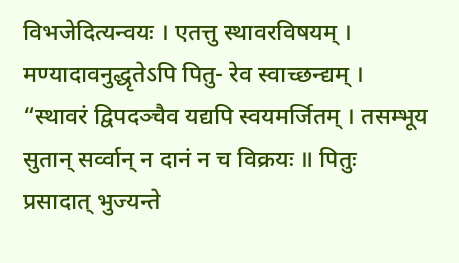विभजेदित्यन्वयः । एतत्तु स्थावरविषयम् । मण्यादावनुद्धृतेऽपि पितु- रेव स्वाच्छन्द्यम् । “स्थावरं द्विपदञ्चैव यद्यपि स्वयमर्जितम् । तसम्भूय सुतान् सर्व्वान् न दानं न च विक्रयः ॥ पितुः प्रसादात् भुज्यन्ते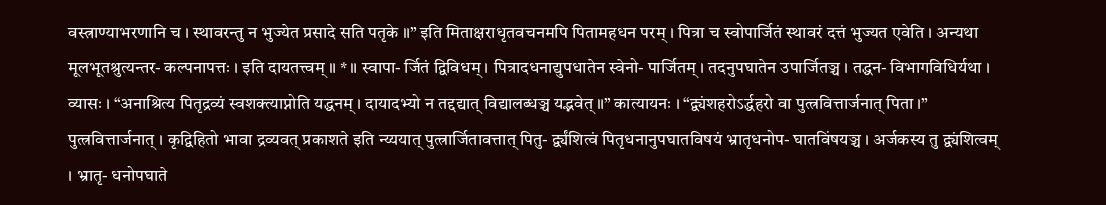वस्त्राण्याभरणानि च । स्थावरन्तु न भुज्येत प्रसादे सति पतृके ॥” इति मिताक्षराधृतवचनमपि पितामहधन परम् । पित्रा च स्वोपार्जितं स्थावरं दत्तं भुज्यत एवेति । अन्यथा मूलभूतश्रुत्यन्तर- कल्पनापत्तः । इति दायतत्त्वम् ॥ * ॥ स्वापा- र्जितं द्विविधम् । पित्रादधनाद्युपधातेन स्वेनो- पार्जितम् । तदनुपघातेन उपार्जितञ्च । तद्धन- विभागविधिर्यथा । व्यासः । “अनाश्रित्य पितृद्रव्यं स्वशक्त्याप्नोति यद्धनम् । दायादभ्यो न तद्दद्यात् विद्यालब्धञ्च यद्भवेत् ॥” कात्यायनः । “द्व्यंशहरोऽर्द्धहरो वा पुत्त्रवित्तार्जनात् पिता ।” पुत्त्रवित्तार्जनात् । कृद्विहितो भावा द्रव्यवत् प्रकाशते इति न्य्ययात् पुत्त्रार्जितावत्तात् पितु- र्द्व्यंशित्वं पितृधनानुपघातविषयं भ्रातृधनोप- घातविंषयञ्च । अर्जकस्य तु द्व्यंशित्वम् । भ्रातृ- धनोपघाते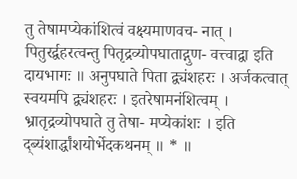तु तेषामप्येकांशित्वं वक्ष्यमाणवच- नात् । पितुरर्द्वहरत्वन्तु पितृद्रव्योपघाताद्गुण- वत्त्वाद्वा इति दायभागः ॥ अनुपघाते पिता द्व्यंशहरः । अर्जकत्वात् स्वयमपि द्व्यंशहरः । इतरेषामनंशित्वम् । भ्रातृद्रव्योपघाते तु तेषा- मप्येकांशः । इति द्ब्यंशार्द्धांशयोर्भेदकथनम् ॥ * ॥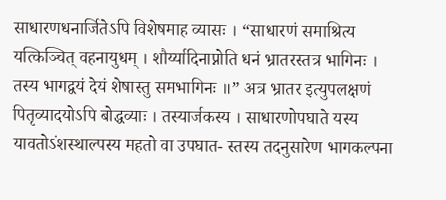साधारणधनार्जितेऽपि विशेषमाह व्यासः । “साधारणं समाश्रित्य यत्किञ्चित् वहनायुधम् । शौर्य्यादिनाप्नोति धनं भ्रातरस्तत्र भागिनः । तस्य भागद्वयं देयं शेषास्तु समभागिनः ॥” अत्र भ्रातर इत्युपलक्षणं पितृव्यादयोऽपि बोद्धव्याः । तस्यार्जकस्य । साधारणोपघाते यस्य यावतोऽंशस्थाल्पस्य महतो वा उपघात- स्तस्य तदनुसारेण भागकल्पना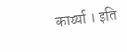कार्य्या । इति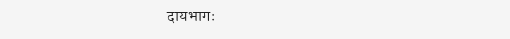दायभागः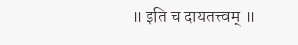॥ इति च दायतत्त्वम् ॥